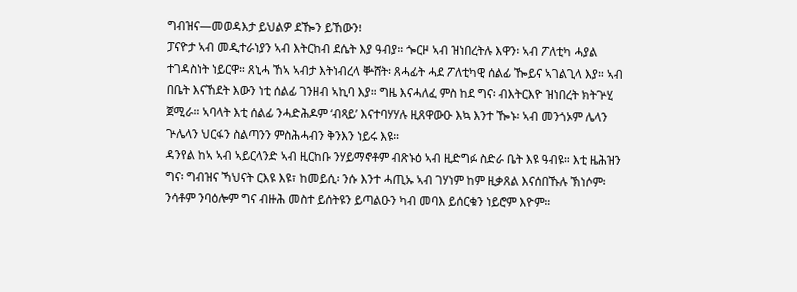ግብዝና—መወዳእታ ይህልዎ ደዀን ይኸውን፧
ፓናዮታ ኣብ መዲተራነያን ኣብ እትርከብ ደሴት እያ ዓብያ። ጐርዞ ኣብ ዝነበረትሉ እዋን፡ ኣብ ፖለቲካ ሓያል ተገዳስነት ነይርዋ። ጸኒሓ ኸኣ ኣብታ እትነብረላ ቝሸት፡ ጸሓፊት ሓደ ፖለቲካዊ ሰልፊ ዀይና ኣገልጊላ እያ። ኣብ በቤት እናኸደት እውን ነቲ ሰልፊ ገንዘብ ኣኪባ እያ። ግዜ እናሓለፈ ምስ ከደ ግና፡ ብእትርእዮ ዝነበረት ክትጕሂ ጀሚራ። ኣባላት እቲ ሰልፊ ንሓድሕዶም ‘ብጻይ’ እናተባሃሃሉ ዚጸዋውዑ እኳ እንተ ዀኑ፡ ኣብ መንጎኦም ሌላን ጕሌላን ህርፋን ስልጣንን ምስሕሓብን ቅንእን ነይሩ እዩ።
ዳንየል ከኣ ኣብ ኣይርላንድ ኣብ ዚርከቡ ንሃይማኖቶም ብጽኑዕ ኣብ ዚድግፉ ስድራ ቤት እዩ ዓብዩ። እቲ ዜሕዝን ግና፡ ግብዝና ኻህናት ርእዩ እዩ፣ ከመይሲ፡ ንሱ እንተ ሓጢኡ ኣብ ገሃነም ከም ዚቃጸል እናሰበኹሉ ኽነሶም፡ ንሳቶም ንባዕሎም ግና ብዙሕ መስተ ይሰትዩን ይጣልዑን ካብ መባእ ይሰርቁን ነይሮም እዮም።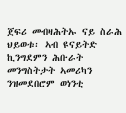ጀፍሪ መብዛሕትኡ ናይ ስራሕ ህይወቱ፡ ኣብ ዩናይትድ ኪንግደምን ሕቡራት መንግስትታት ኣመሪካን ንዝመደበሮም ወነንቲ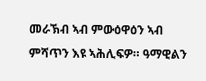መራኽብ ኣብ ምውዕዋዕን ኣብ ምሻጥን እዩ ኣሕሊፍዎ። ዓማዊልን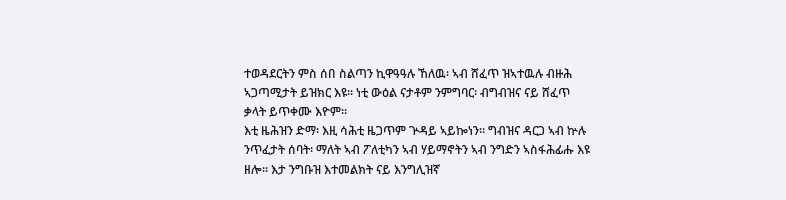ተወዳደርትን ምስ ሰበ ስልጣን ኪዋዓዓሉ ኸለዉ፡ ኣብ ሸፈጥ ዝኣተዉሉ ብዙሕ ኣጋጣሚታት ይዝክር እዩ። ነቲ ውዕል ናታቶም ንምግባር፡ ብግብዝና ናይ ሸፈጥ ቃላት ይጥቀሙ እዮም።
እቲ ዜሕዝን ድማ፡ እዚ ሳሕቲ ዜጋጥም ጕዳይ ኣይኰነን። ግብዝና ዳርጋ ኣብ ኵሉ ንጥፈታት ሰባት፡ ማለት ኣብ ፖለቲካን ኣብ ሃይማኖትን ኣብ ንግድን ኣስፋሕፊሑ እዩ ዘሎ። እታ ንግቡዝ እተመልክት ናይ እንግሊዝኛ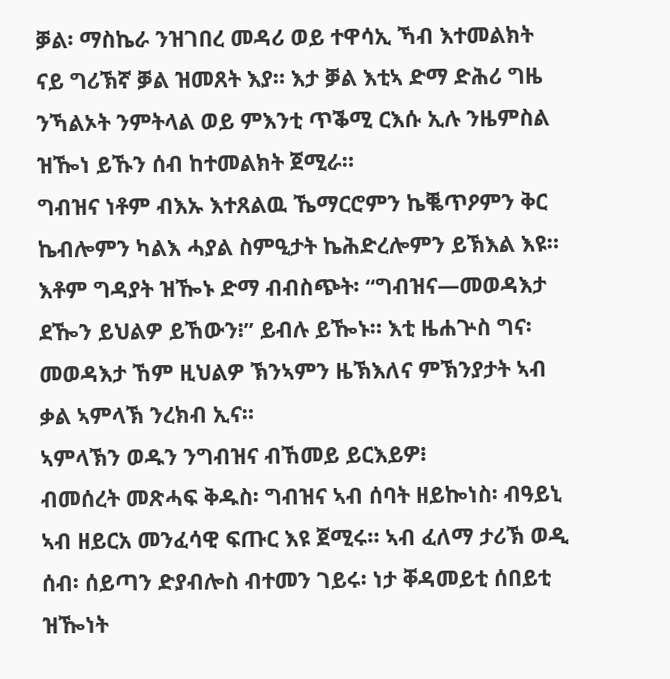ቓል፡ ማስኬራ ንዝገበረ መዳሪ ወይ ተዋሳኢ ኻብ እተመልክት ናይ ግሪኽኛ ቓል ዝመጸት እያ። እታ ቓል እቲኣ ድማ ድሕሪ ግዜ ንኻልኦት ንምትላል ወይ ምእንቲ ጥቕሚ ርእሱ ኢሉ ንዜምስል ዝዀነ ይኹን ሰብ ከተመልክት ጀሚራ።
ግብዝና ነቶም ብእኡ እተጸልዉ ኼማርሮምን ኬቘጥዖምን ቅር ኬብሎምን ካልእ ሓያል ስምዒታት ኬሕድረሎምን ይኽእል እዩ። እቶም ግዳያት ዝዀኑ ድማ ብብስጭት፡ “ግብዝና—መወዳእታ ደዀን ይህልዎ ይኸውን፧” ይብሉ ይዀኑ። እቲ ዜሐጕስ ግና፡ መወዳእታ ኸም ዚህልዎ ኽንኣምን ዜኽእለና ምኽንያታት ኣብ ቃል ኣምላኽ ንረክብ ኢና።
ኣምላኽን ወዱን ንግብዝና ብኸመይ ይርእይዎ፧
ብመሰረት መጽሓፍ ቅዱስ፡ ግብዝና ኣብ ሰባት ዘይኰነስ፡ ብዓይኒ ኣብ ዘይርአ መንፈሳዊ ፍጡር እዩ ጀሚሩ። ኣብ ፈለማ ታሪኽ ወዲ ሰብ፡ ሰይጣን ድያብሎስ ብተመን ገይሩ፡ ነታ ቐዳመይቲ ሰበይቲ ዝዀነት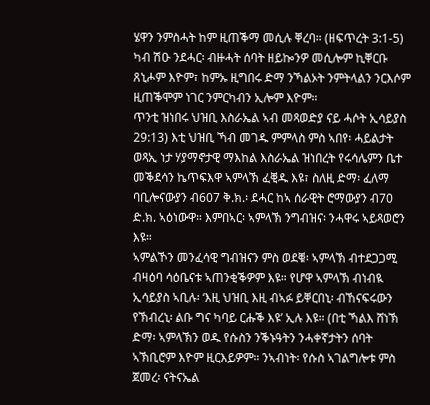ሄዋን ንምስሓት ከም ዚጠቕማ መሲሉ ቐረባ። (ዘፍጥረት 3:1-5) ካብ ሽዑ ንደሓር፡ ብዙሓት ሰባት ዘይኰንዎ መሲሎም ኪቐርቡ ጸኒሖም እዮም፣ ከምኡ ዚግበሩ ድማ ንኻልኦት ንምትላልን ንርእሶም ዚጠቕሞም ነገር ንምርካብን ኢሎም እዮም።
ጥንቲ ዝነበሩ ህዝቢ እስራኤል ኣብ መጻወድያ ናይ ሓሶት ኢሳይያስ 29:13) እቲ ህዝቢ ኻብ መገዱ ምምላስ ምስ ኣበየ፡ ሓይልታት ወጻኢ ነታ ሃያማኖታዊ ማእከል እስራኤል ዝነበረት የሩሳሌምን ቤተ መቕደሳን ኬጥፍእዋ ኣምላኽ ፈቒዱ እዩ፣ ስለዚ ድማ፡ ፈለማ ባቢሎናውያን ብ607 ቅ.ክ.፡ ደሓር ከኣ ሰራዊት ሮማውያን ብ70 ድ.ክ. ኣዕነውዋ። እምበኣር፡ ኣምላኽ ንግብዝና፡ ንሓዋሩ ኣይጻወሮን እዩ።
ኣምልኾን መንፈሳዊ ግብዝናን ምስ ወደቑ፡ ኣምላኽ ብተደጋጋሚ ብዛዕባ ሳዕቤናቱ ኣጠንቂቕዎም እዩ። የሆዋ ኣምላኽ ብነብዪ ኢሳይያስ ኣቢሉ፡ ‘እዚ ህዝቢ እዚ ብኣፉ ይቐርበኒ፡ ብኸናፍሩውን የኽብረኒ፡ ልቡ ግና ካባይ ርሑቕ እዩ’ ኢሉ እዩ። (በቲ ኻልእ ሸነኽ ድማ፡ ኣምላኽን ወዱ የሱስን ንቕኑዓትን ንሓቀኛታትን ሰባት ኣኽቢሮም እዮም ዚርእይዎም። ንኣብነት፡ የሱስ ኣገልግሎቱ ምስ ጀመረ፡ ናትናኤል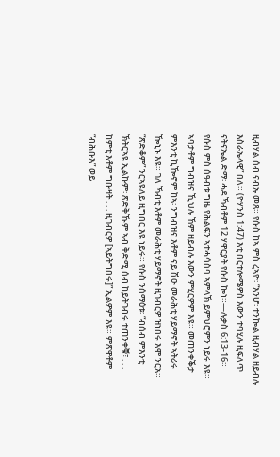ዚብሃል ሰብ ናብኡ መጸ። የሱስ ከኣ ምስ ረኣዮ፡ “እንሆ፡ ተንኰል ዚብሃል ዘይብሉ እስራኤላዊ” በለ። (ዮሃንስ 1:47) እቲ በርተሎሜዎስ እውን ተባሂሉ ዚፍለጥ ናትናኤል ድማ፡ ሓደ ኻብቶም 12 ሃዋርያት የሱስ ኰነ።—ሉቃስ 6:13-16።
የሱስ ምስ ሰዓብቱ ግዜ የሕልፍን ኣተሓሳስባ ኣምላኽ ይምህሮምን ነይሩ እዩ። ኣባታቶም ግብዝና ኺህሉ ኸም ዘይብሉ እውን ምሂርዎም እዩ። መጠንቀቕታ ምእንቲ ኪዀኖም ከኣ፡ ንግብዝና እቶም ናይ ሽዑ መራሕቲ ሃይማኖት ኣትሪሩ ዀኒኑ እዩ። ገለ ኻብቲ እቶም መራሕቲ ሃይማኖት ዚገብርዎ ዝነበሩ እሞ ንርአ።
“ጽድቆም” ንርኣዩለይ ዚግበር እዩ ነይሩ። የሱስ ንሰማዕቱ፡ “ብሰብ ምእንቲ ኽትርኣዩ ኢልኩም፡ ጽድቅኹም ኣብ ቅድሚ ሰብ ከይትገብሩ ተጠንቀቑ፣ . . . ከምቲ እቶም ግቡዛት . . . ዚገብርዎ [ኣይትግበሩ]” ኢልዎም እዩ። ምጽዋቶም “ብሕቡእ” ወይ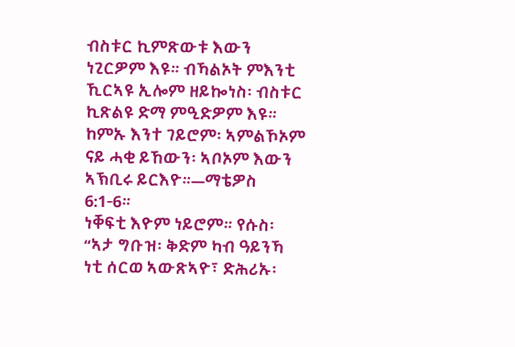ብስቱር ኪምጽውቱ እውን ነጊርዎም እዩ። ብኻልኦት ምእንቲ ኺርኣዩ ኢሎም ዘይኰነስ፡ ብስቱር ኪጽልዩ ድማ ምዒድዎም እዩ። ከምኡ እንተ ገይሮም፡ ኣምልኾኦም ናይ ሓቂ ይኸውን፡ ኣቦኦም እውን ኣኽቢሩ ይርእዮ።—ማቴዎስ 6:1-6።
ነቐፍቲ እዮም ነይሮም። የሱስ፡ “ኣታ ግቡዝ፡ ቅድም ካብ ዓይንኻ ነቲ ሰርወ ኣውጽኣዮ፣ ድሕሪኡ፡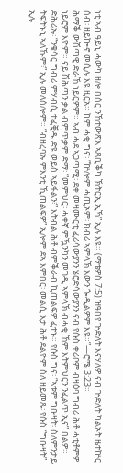ነቲ ኣብ ዓይኒ ሓውካ ዘሎ በሰር ንኸተውጽእ ኣጸቢቕካ ኽትርኢ ኢኻ” ኢሉ እዩ። (ማቴዎስ 7:5) ዝዓበየ ጕድለት እናሃለዎ ናብ ጕድለት ካልኦት ዜተኵር ሰብ፡ ዘይኰኖ መሲሉ እዩ ዚርአ። ከም ሓቂ ግና፡ “ኵሎም ሓጢኦም፡ ክብሪ ኣምላኽ እውን ጐዲልዎም እዩ።”—ሮሜ 3:23።
ሕማቕ ውሽጣዊ ድራኸ ነይርዎም። ኣብ ሓደ ኣጋጣሚ፡ ደቀ መዛሙርቲ ፈሪሳውያንን ሄሮድሳውያንን ናብ የሱስ ቀሪቦም ብዛዕባ ግብሪ ሕቶ ሓቲቶምዎ ነይሮም እዮም። ናይ ሽሕጣን ቃል ብምጥቃም ድማ፡ “መምህር፡ ሓቀኛ ምዃንካን መገዲ ኣምላኽ ብሓቂ ኸም እትምህርን ንፈልጥ ኢና” በልዎ። ድሕሪኡ፡ “ንቄሳር ግብሪ ምሃብሲ ተፈቒዱ ድዩ ወይስ ኣይፋልን፧” እትብል ሕቶ ብምቕራብ ኪጠልፍዎ ፈተኑ። የሱስ ግና፡ “ኣቱም ግቡዛት፡ ስለምንታይ ትፍትኑኒ ኣለኹም፧” ኢሉ መለሰሎም። “ብዘረባኡ ምእንቲ ኺጠልፍዎ” ኢሎም ደኣ እምበር፡ መልሲ እታ ሕቶ ደልዮም ስለ ዘይመጹ፡ የሱስ “ግቡዛት” ኢሉ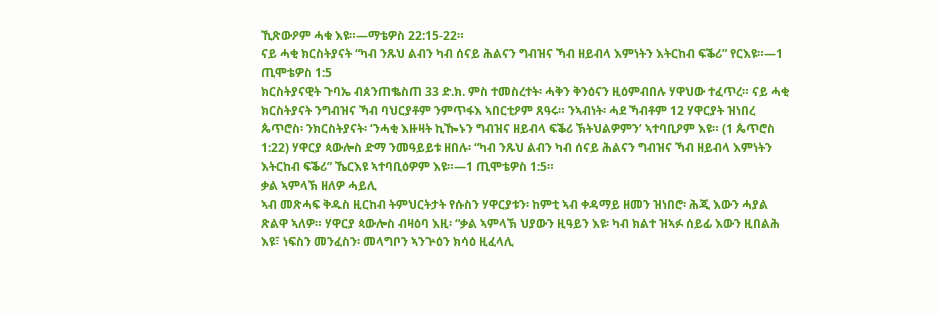ኺጽውዖም ሓቁ እዩ።—ማቴዎስ 22:15-22።
ናይ ሓቂ ክርስትያናት “ካብ ንጹህ ልብን ካብ ሰናይ ሕልናን ግብዝና ኻብ ዘይብላ እምነትን እትርከብ ፍቕሪ” የርእዩ።—1 ጢሞቴዎስ 1:5
ክርስትያናዊት ጉባኤ ብጰንጠቈስጠ 33 ድ.ክ. ምስ ተመስረተት፡ ሓቅን ቅንዕናን ዚዕምብበሉ ሃዋህው ተፈጥረ። ናይ ሓቂ ክርስትያናት ንግብዝና ኻብ ባህርያቶም ንምጥፋእ ኣበርቲዖም ጸዓሩ። ንኣብነት፡ ሓደ ኻብቶም 12 ሃዋርያት ዝነበረ ጴጥሮስ፡ ንክርስትያናት፡ ‘ንሓቂ እዙዛት ኪዀኑን ግብዝና ዘይብላ ፍቕሪ ኽትህልዎምን’ ኣተባቢዖም እዩ። (1 ጴጥሮስ 1:22) ሃዋርያ ጳውሎስ ድማ ንመዓይይቱ ዘበሉ፡ “ካብ ንጹህ ልብን ካብ ሰናይ ሕልናን ግብዝና ኻብ ዘይብላ እምነትን እትርከብ ፍቕሪ” ኼርእዩ ኣተባቢዕዎም እዩ።—1 ጢሞቴዎስ 1:5።
ቃል ኣምላኽ ዘለዎ ሓይሊ
ኣብ መጽሓፍ ቅዱስ ዚርከብ ትምህርትታት የሱስን ሃዋርያቱን፡ ከምቲ ኣብ ቀዳማይ ዘመን ዝነበሮ፡ ሕጂ እውን ሓያል ጽልዋ ኣለዎ። ሃዋርያ ጳውሎስ ብዛዕባ እዚ፡ “ቃል ኣምላኽ ህያውን ዚዓይን እዩ፡ ካብ ክልተ ዝኣፉ ሰይፊ እውን ዚበልሕ እዩ፣ ነፍስን መንፈስን፡ መላግቦን ኣንጕዕን ክሳዕ ዚፈላሊ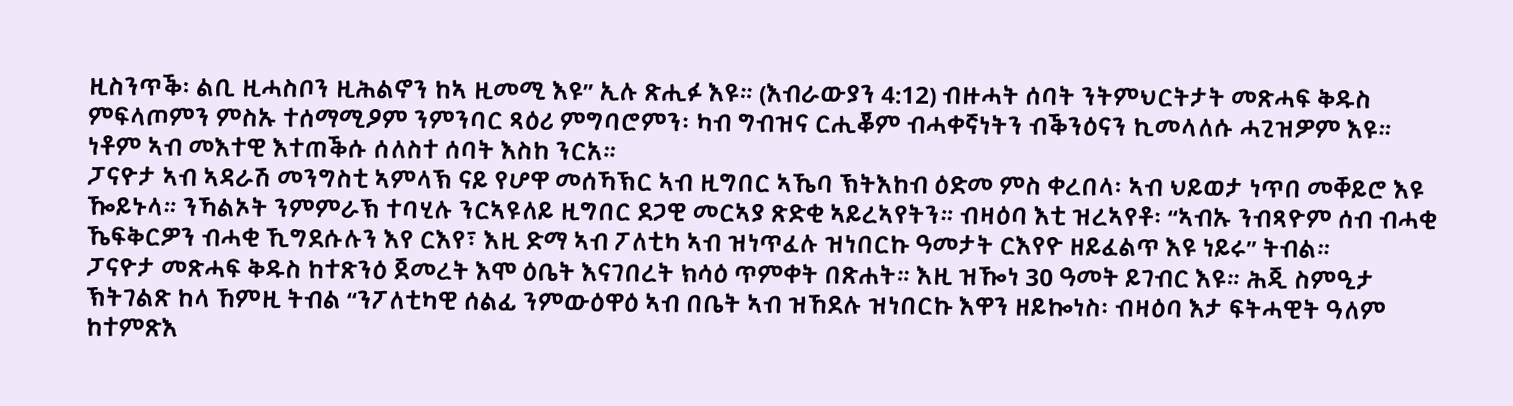ዚስንጥቕ፡ ልቢ ዚሓስቦን ዚሕልኖን ከኣ ዚመሚ እዩ” ኢሉ ጽሒፉ እዩ። (እብራውያን 4:12) ብዙሓት ሰባት ንትምህርትታት መጽሓፍ ቅዱስ ምፍላጦምን ምስኡ ተሰማሚዖም ንምንባር ጻዕሪ ምግባሮምን፡ ካብ ግብዝና ርሒቖም ብሓቀኛነትን ብቕንዕናን ኪመላለሱ ሓጊዝዎም እዩ። ነቶም ኣብ መእተዊ እተጠቕሱ ሰለስተ ሰባት እስከ ንርአ።
ፓናዮታ ኣብ ኣዳራሽ መንግስቲ ኣምላኽ ናይ የሆዋ መሰኻኽር ኣብ ዚግበር ኣኼባ ኽትእከብ ዕድመ ምስ ቀረበላ፡ ኣብ ህይወታ ነጥበ መቐይሮ እዩ ዀይኑላ። ንኻልኦት ንምምራኽ ተባሂሉ ንርኣዩለይ ዚግበር ደጋዊ መርኣያ ጽድቂ ኣይረኣየትን። ብዛዕባ እቲ ዝረኣየቶ፡ “ኣብኡ ንብጻዮም ሰብ ብሓቂ ኼፍቅርዎን ብሓቂ ኺግደሱሉን እየ ርእየ፣ እዚ ድማ ኣብ ፖለቲካ ኣብ ዝነጥፈሉ ዝነበርኩ ዓመታት ርእየዮ ዘይፈልጥ እዩ ነይሩ” ትብል።
ፓናዮታ መጽሓፍ ቅዱስ ከተጽንዕ ጀመረት እሞ ዕቤት እናገበረት ክሳዕ ጥምቀት በጽሐት። እዚ ዝዀነ 30 ዓመት ይገብር እዩ። ሕጂ ስምዒታ ኽትገልጽ ከላ ኸምዚ ትብል “ንፖለቲካዊ ሰልፊ ንምውዕዋዕ ኣብ በቤት ኣብ ዝኸደሉ ዝነበርኩ እዋን ዘይኰነስ፡ ብዛዕባ እታ ፍትሓዊት ዓለም ከተምጽእ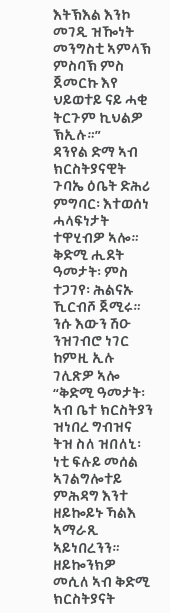እትኽእል እንኮ መገዲ ዝዀነት መንግስቲ ኣምላኽ ምስባኽ ምስ ጀመርኩ እየ ህይወተይ ናይ ሓቂ ትርጉም ኪህልዎ ኽኢሉ።”
ዳንየል ድማ ኣብ ክርስትያናዊት ጉባኤ ዕቤት ድሕሪ ምግባር፡ እተወሰነ ሓላፍነታት ተዋሂብዎ ኣሎ። ቅድሚ ሒደት ዓመታት፡ ምስ ተጋገየ፡ ሕልናኡ ኺርብሾ ጀሚሩ። ንሱ እውን ሽዑ ንዝገብሮ ነገር ከምዚ ኢሉ ገሊጽዎ ኣሎ “ቅድሚ ዓመታት፡ ኣብ ቤተ ክርስትያን ዝነበረ ግብዝና ትዝ ስለ ዝበለኒ፡ ነቲ ፍሉይ መሰል ኣገልግሎተይ ምሕዳግ እንተ ዘይኰይኑ ኻልእ ኣማራጺ ኣይነበረንን። ዘይኰንክዎ መሲለ ኣብ ቅድሚ ክርስትያናት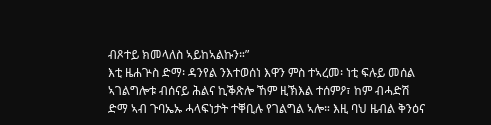ብጾተይ ክመላለስ ኣይከኣልኩን።”
እቲ ዜሐጕስ ድማ፡ ዳንየል ንእተወሰነ እዋን ምስ ተኣረመ፡ ነቲ ፍሉይ መሰል ኣገልግሎቱ ብሰናይ ሕልና ኪቕጽሎ ኸም ዚኽእል ተሰምዖ፣ ከም ብሓድሽ ድማ ኣብ ጉባኤኡ ሓላፍነታት ተቐቢሉ የገልግል ኣሎ። እዚ ባህ ዜብል ቅንዕና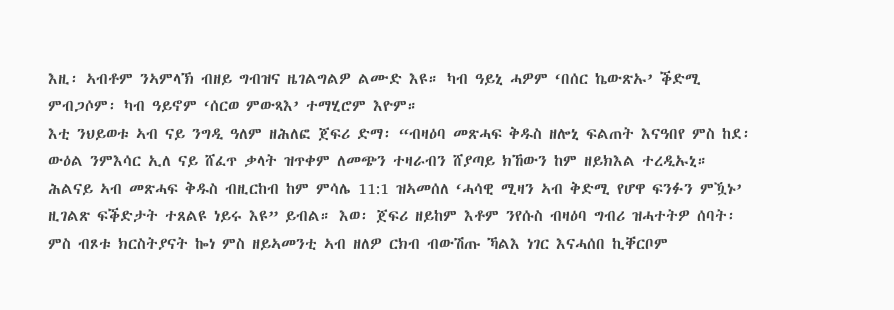እዚ፡ ኣብቶም ንኣምላኽ ብዘይ ግብዝና ዜገልግልዎ ልሙድ እዩ። ካብ ዓይኒ ሓዎም ‘በሰር ኬውጽኡ’ ቕድሚ ምብጋሶም፡ ካብ ዓይኖም ‘ሰርወ ምውጻእ’ ተማሂሮም እዮም።
እቲ ንህይወቱ ኣብ ናይ ንግዲ ዓለም ዘሕለፎ ጀፍሪ ድማ፡ “ብዛዕባ መጽሓፍ ቅዱስ ዘሎኒ ፍልጠት እናዓበየ ምስ ከደ፡ ውዕል ንምእሳር ኢለ ናይ ሸፈጥ ቃላት ዝጥቀም ለመጭን ተዛራብን ሸያጣይ ክኸውን ከም ዘይክእል ተረዲኡኒ። ሕልናይ ኣብ መጽሓፍ ቅዱስ ብዚርከብ ከም ምሳሌ 11:1 ዝኣመሰለ ‘ሓሳዊ ሚዛን ኣብ ቅድሚ የሆዋ ፍንፉን ምዃኑ’ ዚገልጽ ፍቕድታት ተጸልዩ ነይሩ እዩ” ይብል። እወ፡ ጀፍሪ ዘይከም እቶም ንየሱስ ብዛዕባ ግብሪ ዝሓተትዎ ሰባት፡ ምስ ብጾቱ ክርስትያናት ኰነ ምስ ዘይኣመንቲ ኣብ ዘለዎ ርክብ ብውሽጡ ኻልእ ነገር እናሓሰበ ኪቐርቦም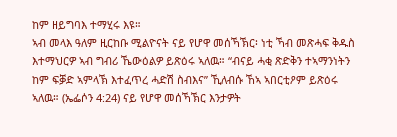ከም ዘይግባእ ተማሂሩ እዩ።
ኣብ መላእ ዓለም ዚርከቡ ሚልዮናት ናይ የሆዋ መሰኻኽር፡ ነቲ ኻብ መጽሓፍ ቅዱስ እተማህርዎ ኣብ ግብሪ ኼውዕልዎ ይጽዕሩ ኣለዉ። “ብናይ ሓቂ ጽድቅን ተኣማንነትን ከም ፍቓድ ኣምላኽ እተፈጥረ ሓድሽ ስብእና” ኺለብሱ ኸኣ ኣበርቲዖም ይጽዕሩ ኣለዉ። (ኤፌሶን 4:24) ናይ የሆዋ መሰኻኽር እንታዎት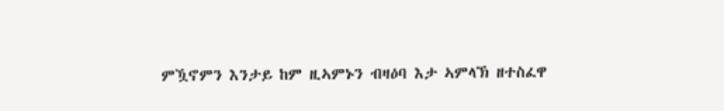ምዃኖምን እንታይ ከም ዚኣምኑን ብዛዕባ እታ ኣምላኽ ዘተስፈዋ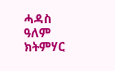ሓዳስ ዓለም ክትምሃር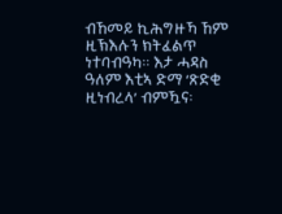ብኸመይ ኪሕግዙኻ ኸም ዚኽእሉን ክትፈልጥ ነተባብዓካ። እታ ሓዳስ ዓለም እቲኣ ድማ ‘ጽድቂ ዚነብረላ’ ብምዃና፡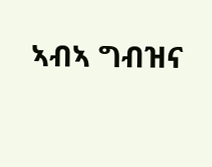ኣብኣ ግብዝና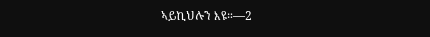ኣይኪህሉን እዩ።—2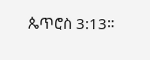ጴጥሮስ 3:13።